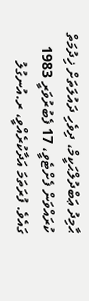ޙާމިދު ޢަބްދުލްޙަކީމް، ދިވެހި ދައުލަތަށް ޚިދުމަތް ކުރައްވަން ފެށްޓެވީ، 17 ފެބުރުވަރީ 1983 ގައެވެ. ފުރަތަމަ އަދާކުރެއްވީ، ރ.އުނގުލު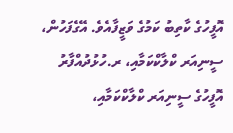އޮފީހުގެ ކާތިބު ކަމުގެ ވަޒީފާއެވެ. އޭގެފަހުން، ސީނިއަރ ކްލާކްކަމާއި، ރ.ހުޅުދުއްފާރު އޮފީހުގެ ސީނިއަރ ކްލާކްކަމާއި،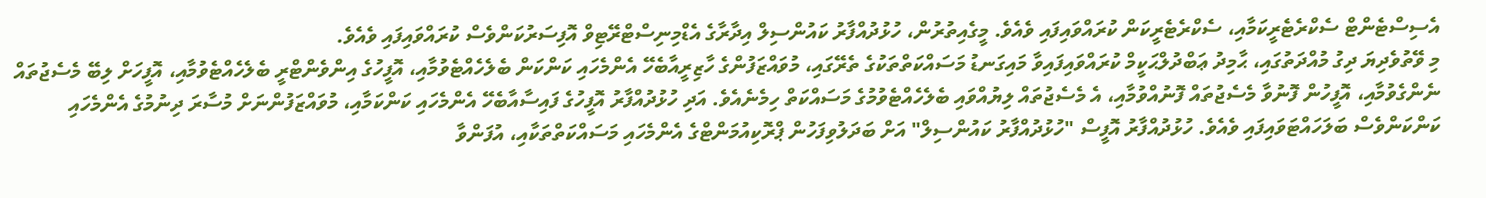އެސިސްޓެންޓް ސެކްރެޓެރީކަމާއި، ސެކްރެޓެރީކަން ކުރައްވައިފައި ވެއެވެ. މީގެއިތުރުން، ހުޅުދުއްފާރު ކައުންސިލް އިދާރާގެ އެޑްމިނިސްޓްރޭޓިވް އޮފިސަރުކަންވެސް ކުރައްވައިފައި ވެއެވެ.
މި ވޭތުވެދިޔަ ދިގު މުއްދަތުގައި، ޙާމިދު ޢަބްދުލްޙަކީމް ކުރައްވައިފައިވާ މައިގަނޑު މަސައްކަތްތަކުގެ ތެރޭގައި، މުވައްޒަފުންގެ ހާޒިރީއާބެހޭ އެންމެހައި ކަންކަން ބެލެހެއްޓެވުމާއި، އޮފީހުގެ އިންވެންޓްރީ ބެލެހެއްޓެވުމާއި، އޮފީހަށް ލިބޭ މެސެޖުތައް ނެންގެވުމާއި، އޮފީހުން ފޮނުވާ މެސެޖުތައް ފޮނުއްވުމާއި، އެ މެސެޖުތައް ލިޔުއްވައި ބެލެހެއްޓެވުމުގެ މަސައްކަތް ހިމެނެއެވެ. އަދި ހުޅުދުއްފާރު އޮފީހުގެ ފައިސާއާބެހޭ އެންމެހައި ކަންކަމާއި، މުވައްޒަފުންނަށް މުސާރަ ދިނުމުގެ އެންމެހައި ކަންކަންވެސް ބަލަހައްޓަވައިފައި ވެއެވެ. ހުޅުދުއްފާރު އޮފީސް "ހުޅުދުއްފާރު ކައުންސިލް" އަށް ބަދަލުވިފަހުން ޕްރޮކިއުމަންޓްގެ އެންމެހައި މަސައްކަތްތަކާއި، އުފަންވާ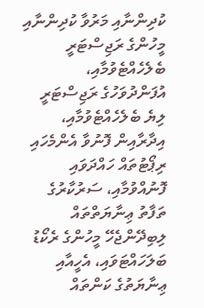ކުދިންނާއި މަރުވާ ކުދިންނާއި މީހުންގެ ރަޖިސްޓަރީ ބެލެހެއްޓެވުމާއި، އުފަންދުވަހުގެ ރަޖިސްޓަރީ ލިޔެ ބެލެހެއްޓެވުމާއި، އިދާރާއިން ފޮނުވާ އެންމެހައި ރިޕޯޓުތައް ހައްދަވައި ފޮނުއްވުމާއި، ސަރުކާރުގެ ތަފާތު ޢިނާޔަތްތައް ލިބިދޭންޖެހޭ މީހުންގެ ރެކޯޑު ބަލަހައްޓަވައި، އެހީއާއި ޢިނާޔަތުގެ ކަންތައް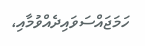ހަމަޖައްސަވައިދެއްވުމާއި،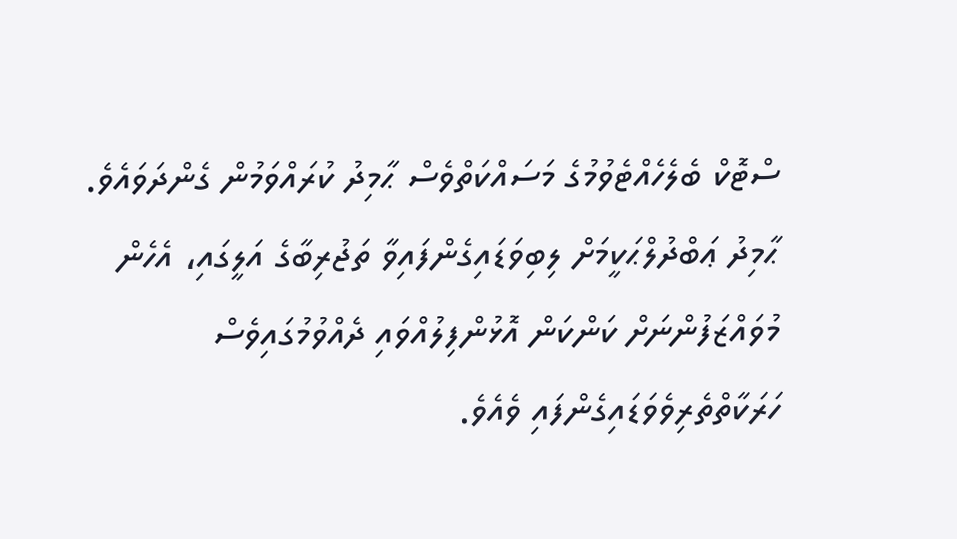ސްޓޮކް ބެލެހެއްޓެވުމުގެ މަސައްކަތްވެސް ޙާމިދު ކުރައްވަމުން ގެންދަވައެވެ.
ޙާމިދު ޢަބްދުލްޙަކީމަށް ލިބިވަޑައިގެންފައިވާ ތަޖުރިބާގެ އަލީގައި، އެހެން މުވައްޒަފުންނަށް ކަންކަން އޮޅުންފިލުއްވައި ދެއްވުމުގައިވެސް ހަރަކާތްތެރިވެވަޑައިގެންފައި ވެއެވެ.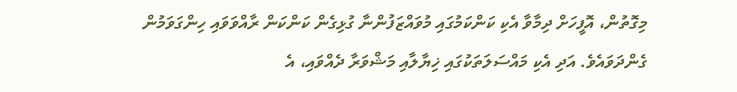މިގޮތުން، އޮފީހަށް ދިމާވާ އެކި ކަންކަމުގައި މުވައްޒަފުންނާ ގުޅިގެން ކަންކަން ރާއްވަވައި ހިންގަވަމުން ގެންދަވައެވެ. އަދި އެކި މައްސަލަތަކުގައި ޚިޔާލާއި މަޝްވަރާ ދެއްވައި، އެ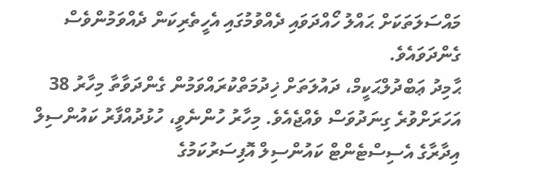މައްސަލަތަކަށް ޙައްލު ހޯއްދަވައި ދެއްވުމުގައި އެހީތެރިކަން ދެއްވަމުންވެސް ގެންދަވައެވެ.
ޙާމިދު ޢަބްދުލްޙަކީމް، ދައުލަތަށް ޚިދުމަތްކުރައްވަމުން ގެންދަވާތާ މިހާރު 38 އަހަރަށްވުރެ ގިނަދުވަސް ވެއްޖެއެވެ. މިހާރު ހުންނެވީ، ހުޅުދުއްފާރު ކައުންސިލް އިދާރާގެ އެސިސްޓެންޓް ކައުންސިލް އޮފިސަރުކަމުގެ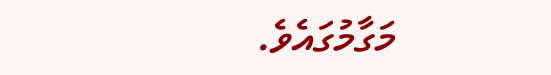މަގާމުގައެވެ.